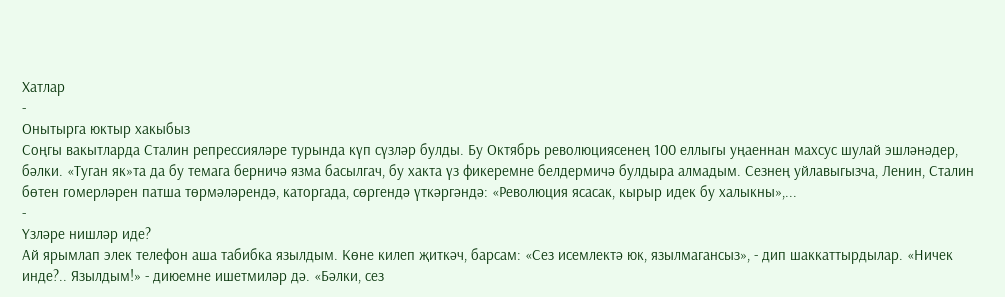Хатлар
-
Онытырга юктыр хакыбыз
Соңгы вакытларда Сталин репрессияләре турында күп сүзләр булды. Бу Октябрь революциясенең 100 еллыгы уңаеннан махсус шулай эшләнәдер, бәлки. «Туган як»та да бу темага берничә язма басылгач, бу хакта үз фикеремне белдермичә булдыра алмадым. Сезнең уйлавыгызча, Ленин, Сталин бөтен гомерләрен патша төрмәләрендә, каторгада, сөргендә үткәргәндә: «Революция ясасак, кырыр идек бу халыкны»,...
-
Үзләре нишләр иде?
Ай ярымлап элек телефон аша табибка язылдым. Көне килеп җиткәч, барсам: «Сез исемлектә юк, язылмагансыз», - дип шаккаттырдылар. «Ничек инде?.. Язылдым!» - диюемне ишетмиләр дә. «Бәлки, сез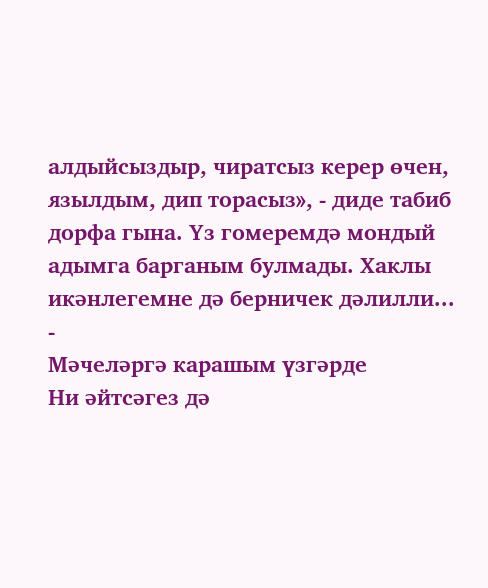алдыйсыздыр, чиратсыз керер өчен, язылдым, дип торасыз», - диде табиб дорфа гына. Үз гомеремдә мондый адымга барганым булмады. Хаклы икәнлегемне дә берничек дәлилли...
-
Мәчеләргә карашым үзгәрде
Ни әйтсәгез дә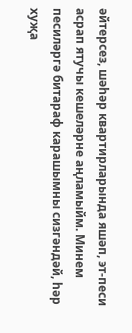әйтерсез, шәһәр квартирларында яшәп, эт-песи асрап ятучы кешеләрне аңламыйм. Минем песиләргә битараф карашымны сизгәндәй, һәр хуҗа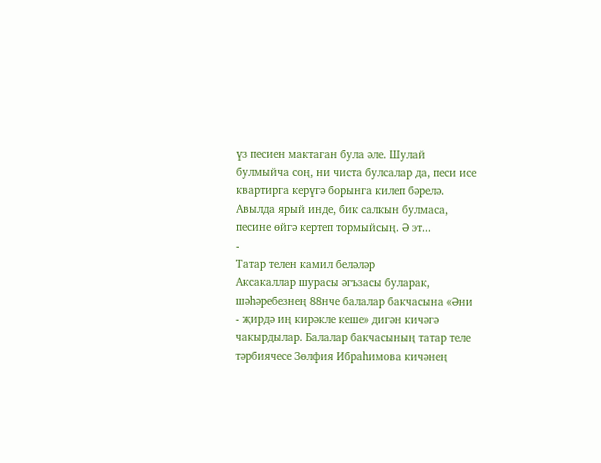үз песиен мактаган була әле. Шулай булмыйча соң, ни чиста булсалар да, песи исе квартирга керүгә борынга килеп бәрелә. Авылда ярый инде, бик салкын булмаса, песине өйгә кертеп тормыйсың. Ә эт...
-
Татар телен камил беләләр
Аксакаллар шурасы әгъзасы буларак, шәһәребезнең 88нче балалар бакчасына «Әни - җирдә иң кирәкле кеше» дигән кичәгә чакырдылар. Балалар бакчасының татар теле тәрбиячесе Зөлфия Ибраһимова кичәнең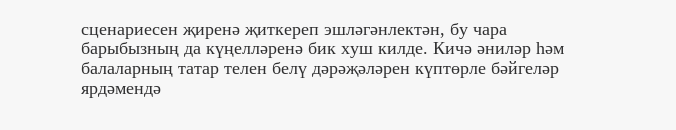сценариесен җиренә җиткереп эшләгәнлектән, бу чара барыбызның да күңелләренә бик хуш килде. Кичә әниләр һәм балаларның татар телен белү дәрәҗәләрен күптөрле бәйгеләр ярдәмендә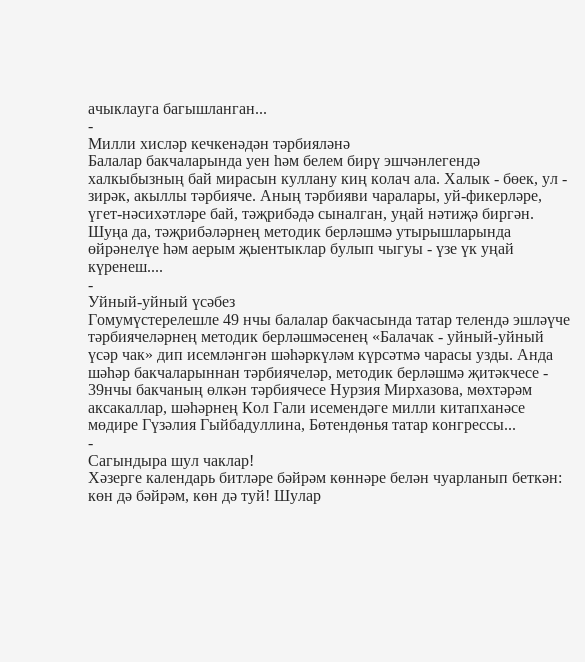ачыклауга багышланган...
-
Милли хисләр кечкенәдән тәрбияләнә
Балалар бакчаларында уен һәм белем бирү эшчәнлегендә халкыбызның бай мирасын куллану киң колач ала. Халык - бөек, ул - зирәк, акыллы тәрбияче. Аның тәрбияви чаралары, уй-фикерләре, үгет-нәсихәтләре бай, тәҗрибәдә сыналган, уңай нәтиҗә биргән. Шуңа да, тәҗрибәләрнең методик берләшмә утырышларында өйрәнелүе һәм аерым җыентыклар булып чыгуы - үзе үк уңай күренеш....
-
Уйный-уйный үсәбез
Гомумүстерелешле 49 нчы балалар бакчасында татар телендә эшләүче тәрбиячеләрнең методик берләшмәсенең «Балачак - уйный-уйный үсәр чак» дип исемләнгән шәһәркүләм күрсәтмә чарасы узды. Анда шәһәр бакчаларыннан тәрбиячеләр, методик берләшмә җитәкчесе - 39нчы бакчаның өлкән тәрбиячесе Нурзия Мирхазова, мөхтәрәм аксакаллар, шәһәрнең Кол Гали исемендәге милли китапханәсе мөдире Гүзәлия Гыйбадуллина, Бөтендөнья татар конгрессы...
-
Сагындыра шул чаклар!
Хәзерге календарь битләре бәйрәм көннәре белән чуарланып беткән: көн дә бәйрәм, көн дә туй! Шулар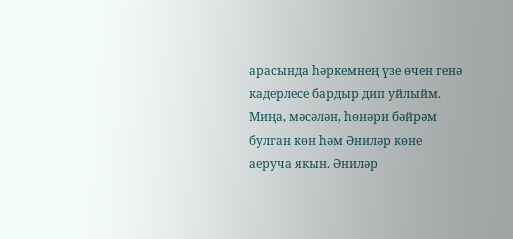арасында һәркемнең үзе өчен генә кадерлесе бардыр дип уйлыйм. Миңа, мәсәлән, һөнәри бәйрәм булган көн һәм Әниләр көне аеруча якын. Әниләр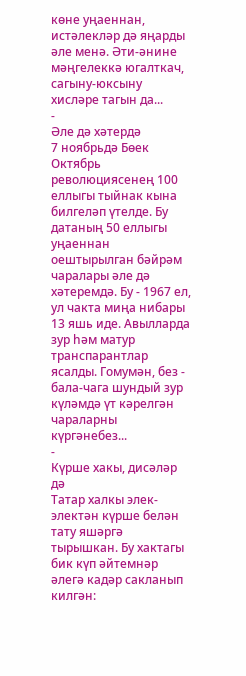көне уңаеннан, истәлекләр дә яңарды әле менә. Әти-әнине мәңгелеккә югалткач, сагыну-юксыну хисләре тагын да...
-
Әле дә хәтердә
7 ноябрьдә Бөек Октябрь революциясенең 100 еллыгы тыйнак кына билгеләп үтелде. Бу датаның 50 еллыгы уңаеннан оештырылган бәйрәм чаралары әле дә хәтеремдә. Бу - 1967 ел, ул чакта миңа нибары 13 яшь иде. Авылларда зур һәм матур транспарантлар ясалды. Гомумән, без - бала-чага шундый зур күләмдә үт кәрелгән чараларны күргәнебез...
-
Күрше хакы, дисәләр дә
Татар халкы элек-электән күрше белән тату яшәргә тырышкан. Бу хактагы бик күп әйтемнәр әлегә кадәр сакланып килгән: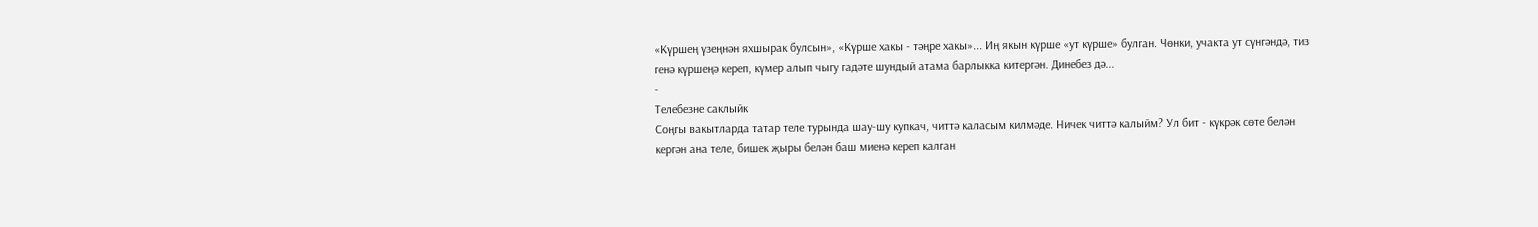«Күршең үзеңнән яхшырак булсын», «Күрше хакы - тәңре хакы»... Иң якын күрше «ут күрше» булган. Чөнки, учакта ут сүнгәндә, тиз генә күршеңә кереп, күмер алып чыгу гадәте шундый атама барлыкка китергән. Динебез дә...
-
Телебезне саклыйк
Соңгы вакытларда татар теле турында шау-шу купкач, читтә каласым килмәде. Ничек читтә калыйм? Ул бит - күкрәк сөте белән кергән ана теле, бишек җыры белән баш миенә кереп калган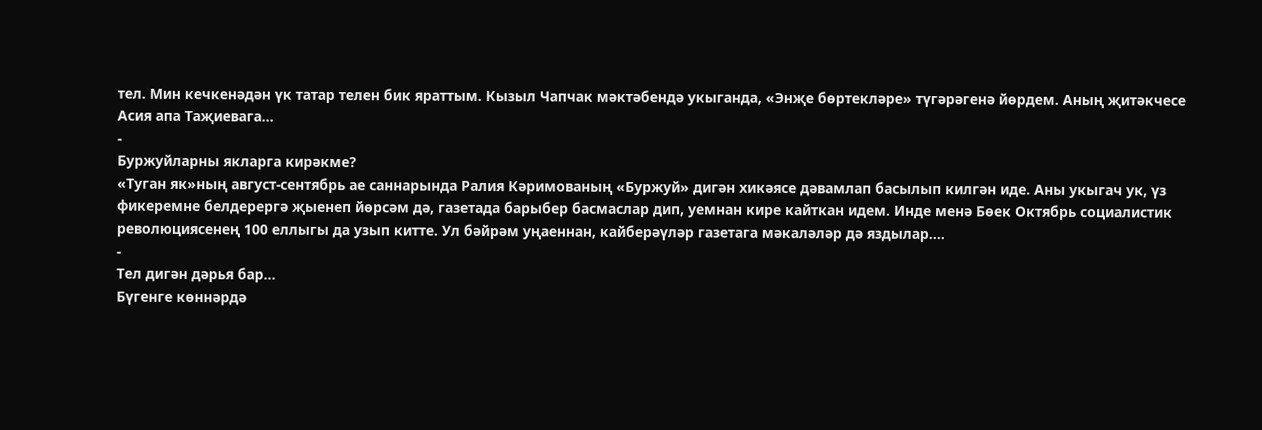тел. Мин кечкенәдән үк татар телен бик яраттым. Кызыл Чапчак мәктәбендә укыганда, «Энҗе бөртекләре» түгәрәгенә йөрдем. Аның җитәкчесе Асия апа Таҗиевага...
-
Буржуйларны якларга кирәкме?
«Туган як»ның август-сентябрь ае саннарында Ралия Кәримованың «Буржуй» дигән хикәясе дәвамлап басылып килгән иде. Аны укыгач ук, үз фикеремне белдерергә җыенеп йөрсәм дә, газетада барыбер басмаслар дип, уемнан кире кайткан идем. Инде менә Бөек Октябрь социалистик революциясенең 100 еллыгы да узып китте. Ул бәйрәм уңаеннан, кайберәүләр газетага мәкаләләр дә яздылар....
-
Тел дигән дәрья бар...
Бүгенге көннәрдә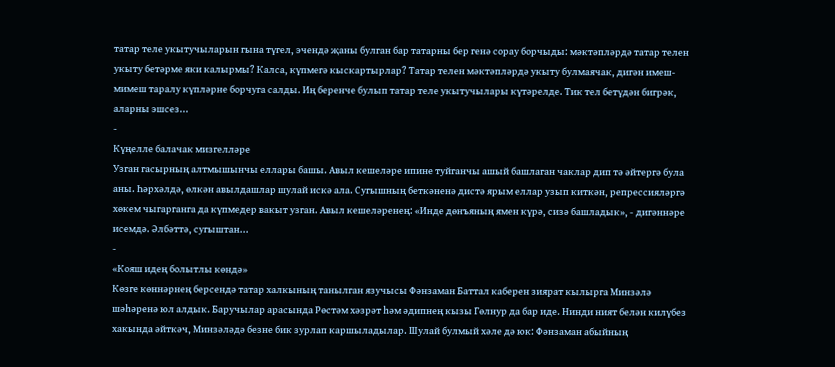татар теле укытучыларын гына түгел, эчендә җаны булган бар татарны бер генә сорау борчыды: мәктәпләрдә татар телен укыту бетәрме яки калырмы? Калса, күпмегә кыскартырлар? Татар телен мәктәпләрдә укыту булмаячак, дигән имеш-мимеш таралу күпләрне борчуга салды. Иң беренче булып татар теле укытучылары күтәрелде. Тик тел бетүдән бигрәк, аларны эшсез...
-
Күңелле балачак мизгелләре
Узган гасырның алтмышынчы еллары башы. Авыл кешеләре ипине туйганчы ашый башлаган чаклар дип тә әйтергә була аны. Һәрхәлдә, өлкән авылдашлар шулай искә ала. Сугышның беткәненә дистә ярым еллар узып киткән, репрессияләргә хөкем чыгарганга да күпмедер вакыт узган. Авыл кешеләренең: «Инде дөнъяның ямен күрә, сизә башладык», - дигәннәре исемдә. Әлбәттә, сугыштан...
-
«Кояш идең болытлы көндә»
Көзге көннәрнең берсендә татар халкының танылган язучысы Фәнзаман Баттал каберен зиярат кылырга Минзәлә шәһәренә юл алдык. Баручылар арасында Рөстәм хәзрәт һәм әдипнең кызы Гөлнур да бар иде. Нинди ният белән килүбез хакында әйткәч, Минзәләдә безне бик зурлап каршыладылар. Шулай булмый хәле дә юк: Фәнзаман абыйның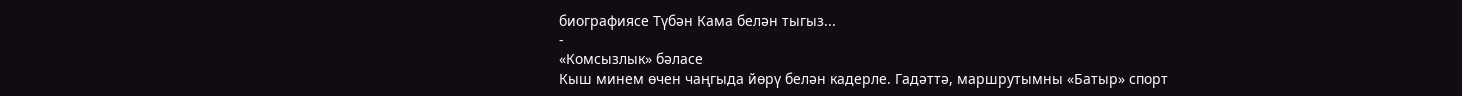биографиясе Түбән Кама белән тыгыз...
-
«Комсызлык» бәласе
Кыш минем өчен чаңгыда йөрү белән кадерле. Гадәттә, маршрутымны «Батыр» спорт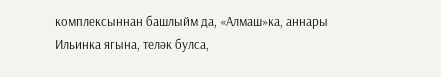комплексыннан башлыйм да, «Алмаш»ка, аннары Ильинка ягына, теләк булса,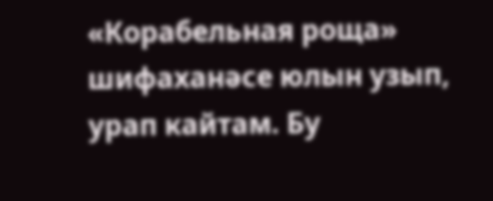«Корабельная роща» шифаханәсе юлын узып, урап кайтам. Бу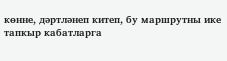көнне, дәртләнеп китеп, бу маршрутны ике тапкыр кабатларга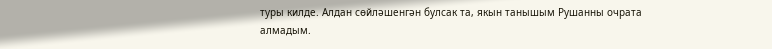туры килде. Алдан сөйләшенгән булсак та, якын танышым Рушанны очрата алмадым.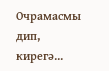Очрамасмы дип, кирегә...